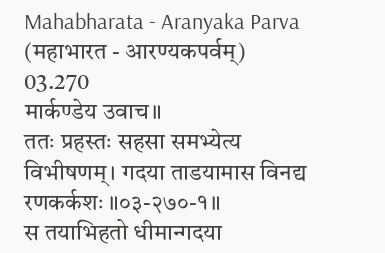Mahabharata - Aranyaka Parva (महाभारत - आरण्यकपर्वम्)
03.270
मार्कण्डेय उवाच॥
ततः प्रहस्तः सहसा समभ्येत्य विभीषणम्। गदया ताडयामास विनद्य रणकर्कशः ॥०३-२७०-१॥
स तयाभिहतो धीमान्गदया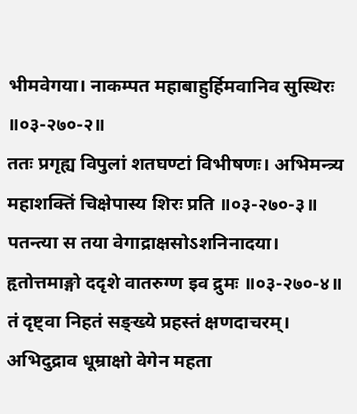भीमवेगया। नाकम्पत महाबाहुर्हिमवानिव सुस्थिरः ॥०३-२७०-२॥
ततः प्रगृह्य विपुलां शतघण्टां विभीषणः। अभिमन्त्र्य महाशक्तिं चिक्षेपास्य शिरः प्रति ॥०३-२७०-३॥
पतन्त्या स तया वेगाद्राक्षसोऽशनिनादया। हृतोत्तमाङ्गो ददृशे वातरुग्ण इव द्रुमः ॥०३-२७०-४॥
तं दृष्ट्वा निहतं सङ्ख्ये प्रहस्तं क्षणदाचरम्। अभिदुद्राव धूम्राक्षो वेगेन महता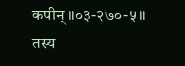कपीन् ॥०३-२७०-५॥
तस्य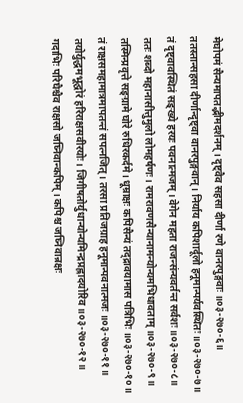मेघोपमं सैन्यमापतद्भीमदर्शनम्। दृष्ट्वैव सहसा दीर्णा रणे वानरपुङ्गवाः ॥०३-२७०-६॥
ततस्तान्सहसा दीर्णान्दृष्ट्वा वानरपुङ्गवान्। निर्याय कपिशार्दूलो हनूमान्पर्यवस्थितः ॥०३-२७०-७॥
तं दृष्ट्वावस्थितं सङ्ख्ये हरयः पवनात्मजम्। वेगेन महता राजन्संन्यवर्तन्त सर्वशः ॥०३-२७०-८॥
ततः शब्दो महानासीत्तुमुलो लोमहर्षणः। रामरावणसैन्यानामन्योन्यमभिधावताम् ॥०३-२७०-९॥
तस्मिन्प्रवृत्ते सङ्ग्रामे घोरे रुधिरकर्दमे। धूम्राक्षः कपिसैन्यं तद्द्रावयामास पत्रिभिः ॥०३-२७०-१०॥
तं राक्षसमहामात्रमापतन्तं सपत्नजित्। तरसा प्रतिजग्राह हनूमान्पवनात्मजः ॥०३-२७०-११॥
तयोर्युद्धमभूद्घोरं हरिराक्षसवीरयोः। जिगीषतोर्युधान्योन्यमिन्द्रप्रह्लादयोरिव ॥०३-२७०-१२॥
गदाभिः परिघैश्चैव राक्षसो जघ्निवान्कपिम्। कपिश्च जघ्निवान्रक्षः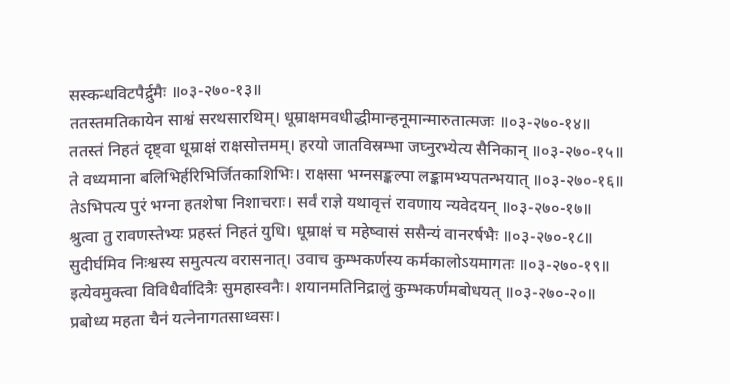सस्कन्धविटपैर्द्रुमैः ॥०३-२७०-१३॥
ततस्तमतिकायेन साश्वं सरथसारथिम्। धूम्राक्षमवधीद्धीमान्हनूमान्मारुतात्मजः ॥०३-२७०-१४॥
ततस्तं निहतं दृष्ट्वा धूम्राक्षं राक्षसोत्तमम्। हरयो जातविस्रम्भा जघ्नुरभ्येत्य सैनिकान् ॥०३-२७०-१५॥
ते वध्यमाना बलिभिर्हरिभिर्जितकाशिभिः। राक्षसा भग्नसङ्कल्पा लङ्कामभ्यपतन्भयात् ॥०३-२७०-१६॥
तेऽभिपत्य पुरं भग्ना हतशेषा निशाचराः। सर्वं राज्ञे यथावृत्तं रावणाय न्यवेदयन् ॥०३-२७०-१७॥
श्रुत्वा तु रावणस्तेभ्यः प्रहस्तं निहतं युधि। धूम्राक्षं च महेष्वासं ससैन्यं वानरर्षभैः ॥०३-२७०-१८॥
सुदीर्घमिव निःश्वस्य समुत्पत्य वरासनात्। उवाच कुम्भकर्णस्य कर्मकालोऽयमागतः ॥०३-२७०-१९॥
इत्येवमुक्त्वा विविधैर्वादित्रैः सुमहास्वनैः। शयानमतिनिद्रालुं कुम्भकर्णमबोधयत् ॥०३-२७०-२०॥
प्रबोध्य महता चैनं यत्नेनागतसाध्वसः।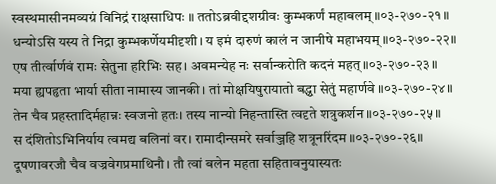स्वस्थमासीनमव्यग्रं विनिद्रं राक्षसाधिपः ॥ ततोऽब्रवीद्दशग्रीवः कुम्भकर्णं महाबलम् ॥०३-२७०-२१॥
धन्योऽसि यस्य ते निद्रा कुम्भकर्णेयमीदृशी। य इमं दारुणं कालं न जानीषे महाभयम् ॥०३-२७०-२२॥
एष तीर्त्वार्णवं रामः सेतुना हरिभिः सह। अवमन्येह नः सर्वान्करोति कदनं महत् ॥०३-२७०-२३॥
मया ह्यपहृता भार्या सीता नामास्य जानकी। तां मोक्षयिषुरायातो बद्ध्वा सेतुं महार्णवे ॥०३-२७०-२४॥
तेन चैव प्रहस्तादिर्महान्नः स्वजनो हतः। तस्य नान्यो निहन्तास्ति त्वदृते शत्रुकर्शन ॥०३-२७०-२५॥
स दंशितोऽभिनिर्याय त्वमद्य बलिनां वर। रामादीन्समरे सर्वाञ्जहि शत्रूनरिंदम ॥०३-२७०-२६॥
दूषणावरजौ चैव वज्रवेगप्रमाथिनौ। तौ त्वां बलेन महता सहितावनुयास्यतः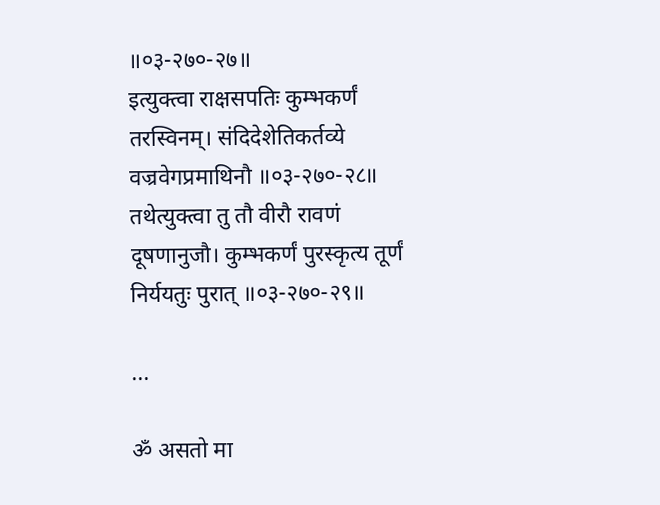॥०३-२७०-२७॥
इत्युक्त्वा राक्षसपतिः कुम्भकर्णं तरस्विनम्। संदिदेशेतिकर्तव्ये वज्रवेगप्रमाथिनौ ॥०३-२७०-२८॥
तथेत्युक्त्वा तु तौ वीरौ रावणं दूषणानुजौ। कुम्भकर्णं पुरस्कृत्य तूर्णं निर्ययतुः पुरात् ॥०३-२७०-२९॥

...

ॐ असतो मा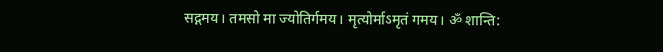सद्गमय। तमसो मा ज्योतिर्गमय। मृत्योर्माऽमृतं गमय। ॐ शान्ति: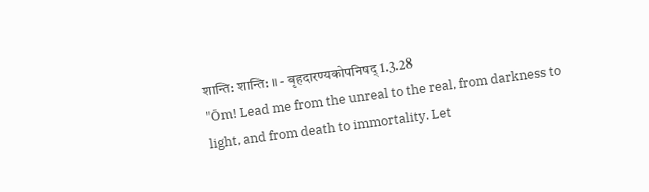शान्ति: शान्ति: ॥ - बृहदारण्यकोपनिषद् 1.3.28
"Ōm! Lead me from the unreal to the real, from darkness to light, and from death to immortality. Let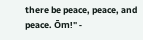there be peace, peace, and peace. Ōm!" -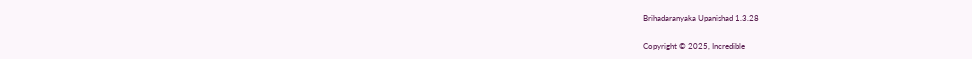Brihadaranyaka Upanishad 1.3.28

Copyright © 2025, Incredible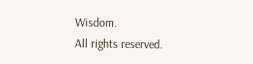Wisdom.
All rights reserved.